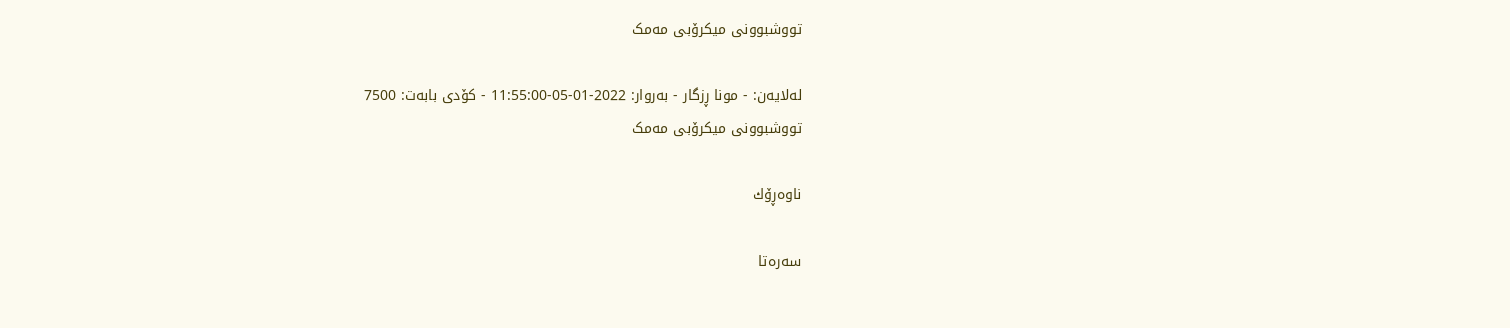تووشبوونی میکرۆبی مەمک

له‌لایه‌ن: - مونا ڕزگار - به‌روار: 2022-01-05-11:55:00 - کۆدی بابەت: 7500
تووشبوونی میکرۆبی مەمک

ناوه‌ڕۆك

سەرەتا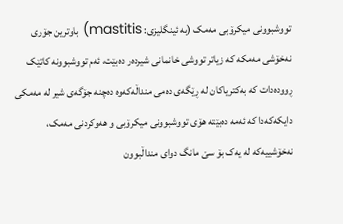تووشبوونی میکرۆبی مەمک (به ئینگلیزی: mastitis) باوترین جۆری نەخۆشی مەمکە کە زیاتر تووشی خانمانی شیردەر دەبێت، ئەم تووشبوونە کاتێک ڕوودەدات کە بەکتریاکان لە ڕێگەی دەمی منداڵەکەوە دەچنە جۆگەی شیر لە مەمکی دایکەکەدا کە ئەمە دەبێتە هۆی تووشبوونی میکرۆبی و هەوکردنی مەمک، نەخۆشییەکە لە یەک بۆ سێ مانگ دوای منداڵبوون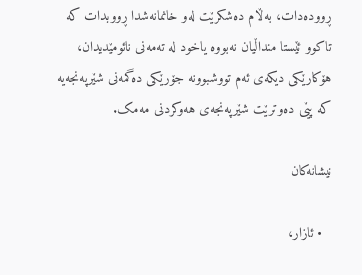ڕوودەدات، بەڵام دەشکرێت لەو خانمانەشدا ڕووبدات کە تاکوو ئێستا منداڵیان نەبووە یاخود لە تەمەنی نائومێدیدان، هۆکارێکی دیکەی ئەم تووشبوونە جۆرێکی دەگمەنی شێرپەنجەیە کە پێی دەوترێت شێرپەنجەی هەوکردنی مەمک.

نیشانەکان

  • ئازار،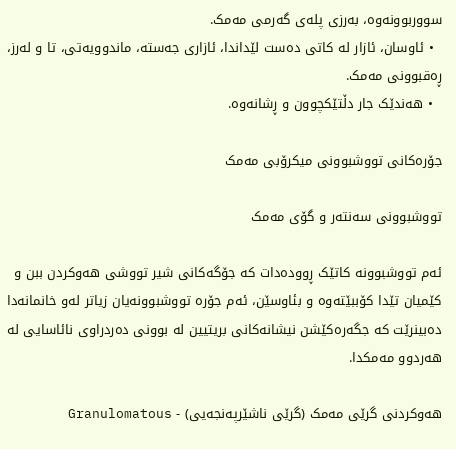سووربوونەوە، بەرزی پلەی گەرمی مەمک.
  • ئاوسان، ئازار لە کاتی دەست لێداندا، ئازاری جەستە، ماندوویەتی، تا و لەرز، ڕەقبوونی مەمک.
  • هەندێک جار دڵتێکچوون و ڕشانەوە.

جۆرەکانی تووشبوونی میکرۆبی مەمک

تووشبوونی سەنتەر و گۆی مەمک

ئەم تووشبوونە کاتێک ڕوودەدات کە جۆگەکانی شیر تووشی هەوکردن ببن و کێمیان تێدا کۆببێتەوە و بئاوسێن، ئەم جۆرە تووشبوونەیان زیاتر لەو خانمانەدا دەبینرێت کە جگەرەکێشن نیشانەکانی بریتیین لە بوونی دەردراوی نائاسایی لە هەردوو مەمکدا.

هەوکردنی گرێی مەمک (گرێی ناشێرپەنجەیی) - Granulomatous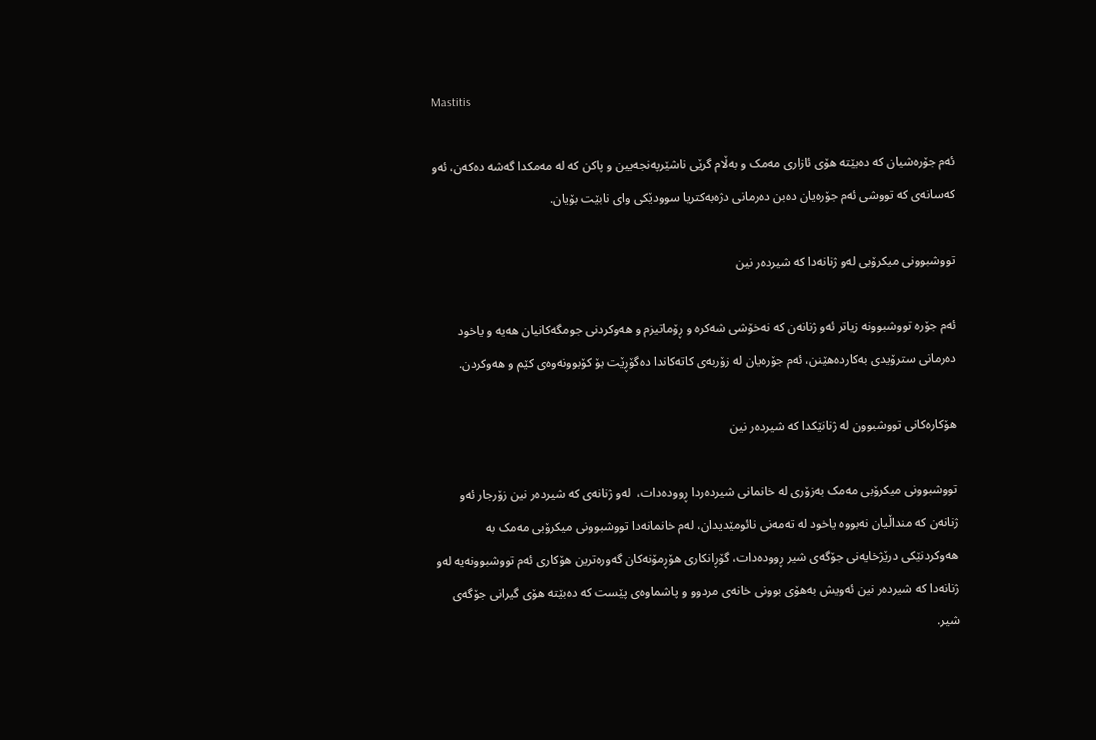Mastitis

ئەم جۆرەشیان کە دەبێتە هۆی ئازاری مەمک و بەڵام گرێی ناشێرپەنجەیین و پاکن کە لە مەمکدا گەشە دەکەن، ئەو کەسانەی کە تووشی ئەم جۆرەیان دەبن دەرمانی دژەبەکتریا سوودێکی وای نابێت بۆیان.

تووشبوونی میکرۆبی لەو ژنانەدا کە شیردەر نین

ئەم جۆرە تووشبوونە زیاتر ئەو ژنانەن کە نەخۆشی شەکرە و ڕۆماتیزم و هەوکردنی جومگەکانیان هەیە و یاخود دەرمانی سترۆیدی بەکاردەهێنن، ئەم جۆرەیان لە زۆربەی کاتەکاندا دەگۆڕێت بۆ کۆبوونەوەی کێم و هەوکردن.

هۆکارەکانی تووشبوون لە ژنانێکدا کە شیردەر نین

تووشبوونی میکرۆبی مەمک بەزۆری لە خانمانی شیردەردا ڕوودەدات،  لەو ژنانەی کە شیردەر نین زۆرجار ئەو ژنانەن کە منداڵیان نەبووە یاخود لە تەمەنی نائومێدیدان، لەم خانمانەدا تووشبوونی میکرۆبی مەمک بە هەوکردنێکی درێژخایەنی جۆگەی شیر ڕوودەدات، گۆڕانکاری هۆڕمۆنەکان گەورەترین هۆکاری ئەم تووشبوونەیە لەو ژنانەدا کە شیردەر نین ئەویش بەهۆی بوونی خانەی مردوو و پاشماوەی پێست کە دەبێتە هۆی گیرانی جۆگەی شیر.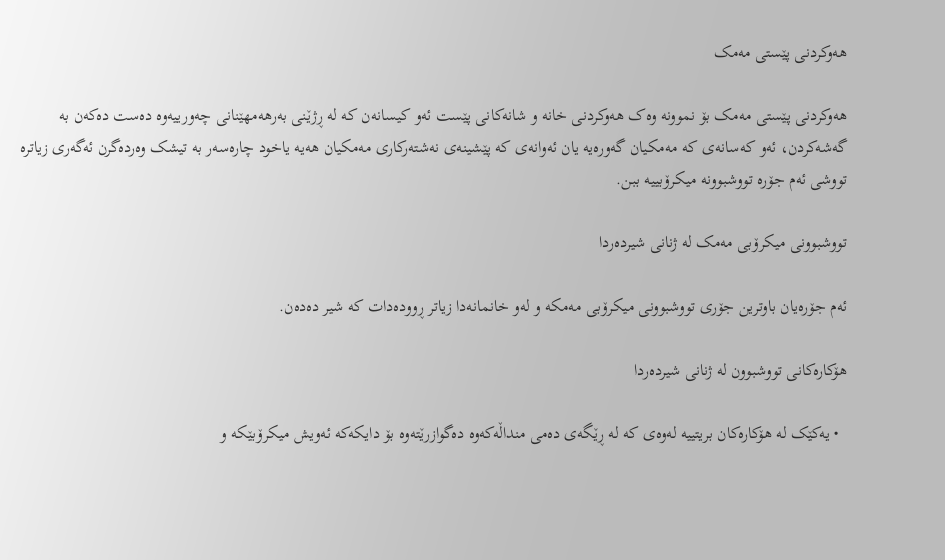هەوکردنی پێستی مەمک

هەوکردنی پێستی مەمک بۆ نموونە وەک هەوکردنی خانە و شانەکانی پێست ئەو کیسانەن کە لە ڕژێنی بەرهەمهێنانی چەورییەوە دەست دەکەن بە گەشەکردن، ئەو کەسانەی کە مەمکیان گەورەیە یان ئەوانەی کە پێشینەی نەشتەرکاری مەمکیان هەیە یاخود چارەسەر بە تیشک وەردەگرن ئەگەری زیاترە تووشی ئەم جۆرە تووشبوونە میکرۆبییە ببن.

تووشبوونی میکرۆبی مەمک لە ژنانی شیردەردا

ئەم جۆرەیان باوترین جۆری تووشبوونی میکرۆبی مەمکە و لەو خانمانەدا زیاتر ڕوودەدات کە شیر دەدەن.

هۆکارەکانی تووشبوون لە ژنانی شیردەردا

  • یەکێک لە هۆکارەکان بریتییە لەوەی کە لە ڕێگەی دەمی منداڵەکەوە دەگوازرێتەوە بۆ دایکەکە ئەویش میکرۆبێکە و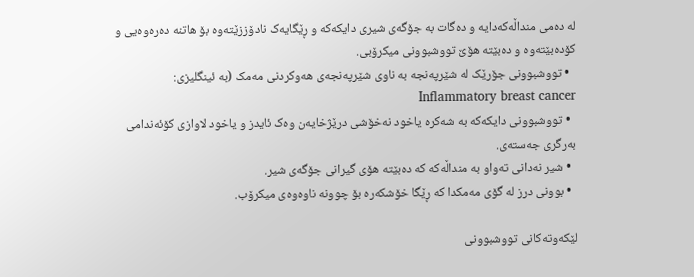لە دەمی منداڵەکەدایە و دەگات بە جۆگەی شیری دایکەکە و ڕێگایەک نادۆززێتەوە بۆ هاتنە دەرەوەیی و کۆدەبێتەوە و دەبێتە هۆێ تووشبوونی میکرۆبی.
  • تووشبوونی جۆرێک لە شێرپەنجە بە ناوی شێرپەنجەی هەوکردنی مەمک (بە ئینگلیزی: Inflammatory breast cancer
  • تووشبوونی دایکەکە بە شەکرە یاخود نەخۆشی درێژخایەن وەک ئایدز و یاخود لاوازی کۆئەندامی بەرگری جەستەی.
  • شیر نەدانی تەواو بە منداڵەکە کە دەبێتە هۆی گیرانی جۆگەی شیر.
  • بوونی درز لە گۆی مەمکدا کە ڕێگا خۆشکەرە بۆ چوونە ناوەوەی میکرۆب.

لێکەوتەکانی تووشبوونی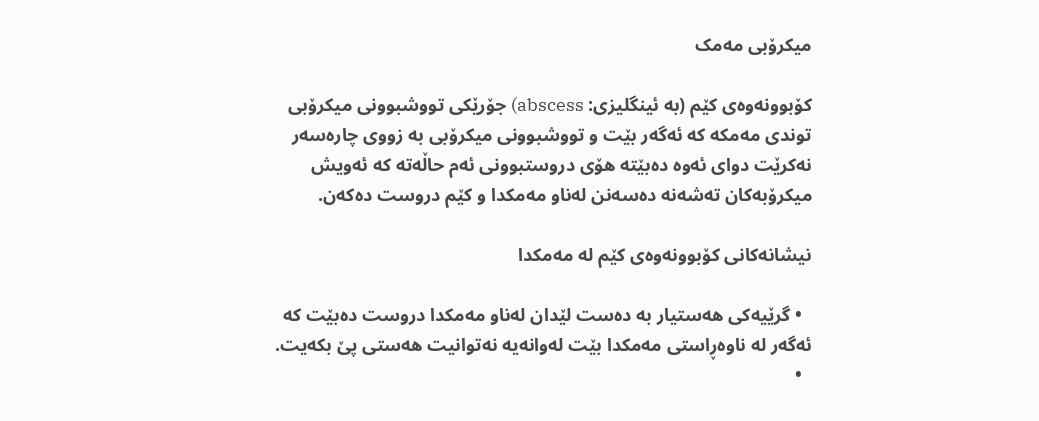میکرۆبی مەمک

کۆبوونەوەی کێم (بە ئینگلیزی: abscess) جۆرێکی تووشبوونی میکرۆبی توندی مەمکە کە ئەگەر بێت و تووشبوونی میکرۆبی بە زووی چارەسەر نەکرێت دوای ئەوە دەبێتە هۆی دروستبوونی ئەم حاڵەتە کە ئەویش میکرۆبەکان تەشەنە دەسەنن لەناو مەمکدا و کێم دروست دەکەن.

نیشانەکانی کۆبوونەوەی کێم لە مەمکدا

  • گرێیەکی هەستیار بە دەست لێدان لەناو مەمکدا دروست دەبێت کە ئەگەر لە ناوەڕاستی مەمکدا بێت لەوانەیە نەتوانیت هەستی پێ بکەیت.
  •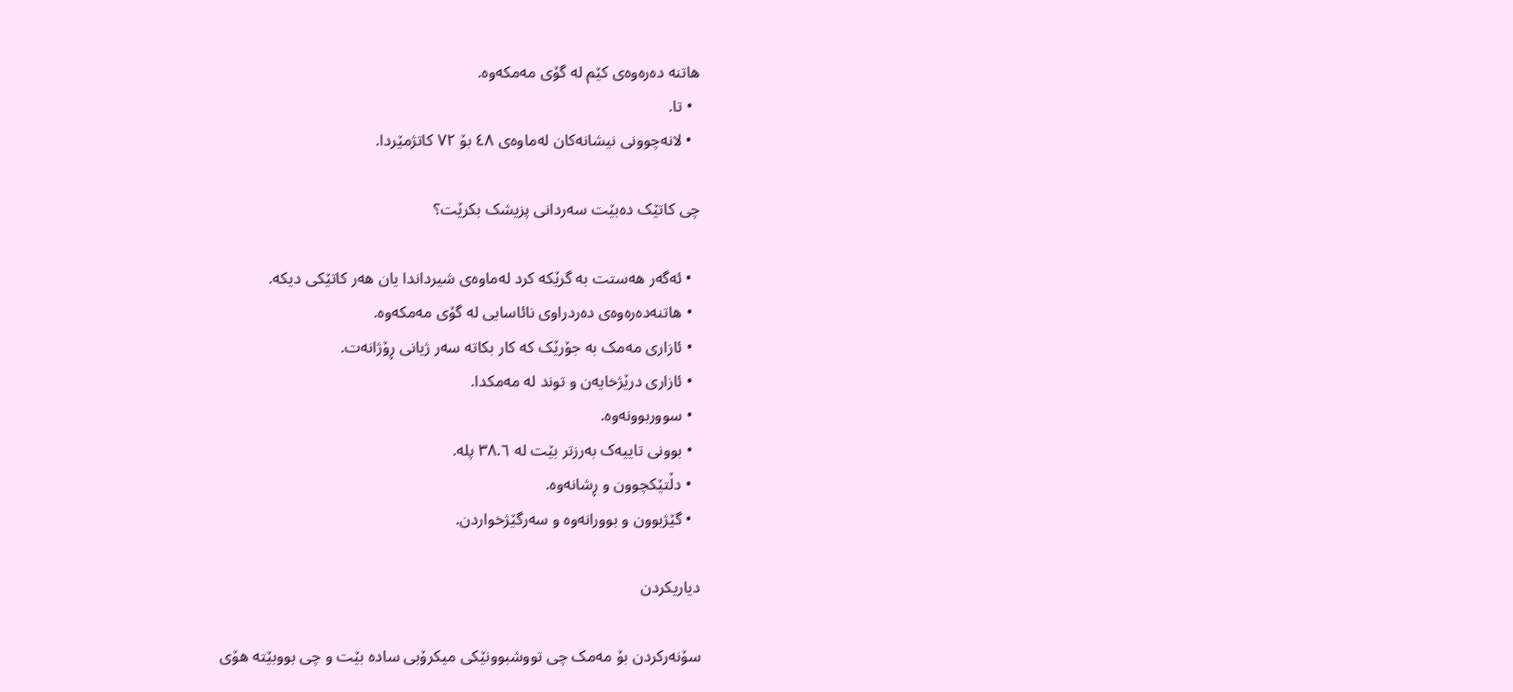هاتنە دەرەوەی کێم لە گۆی مەمکەوە.
  • تا.
  • لانەچوونی نیشانەکان لەماوەی ٤٨ بۆ ٧٢ کاتژمێردا.

چی کاتێک دەبێت سەردانی پزیشک بکرێت؟

  • ئەگەر هەستت بە گرێکە کرد لەماوەی شیرداندا یان هەر کاتێکی دیکە.
  • هاتنەدەرەوەی دەردراوی نائاسایی لە گۆی مەمکەوە.
  • ئازاری مەمک بە جۆرێک کە کار بکاتە سەر ژیانی ڕۆژانەت.
  • ئازاری درێژخایەن و توند لە مەمکدا.
  • سووربوونەوە.
  • بوونی تاییەک بەرزتر بێت لە ٣٨.٦ پلە.
  • دڵتێکچوون و ڕشانەوە.
  • گێژبوون و بوورانەوە و سەرگێژخواردن.

دیاریکردن

سۆنەرکردن بۆ مەمک چی تووشبوونێکی میکرۆبی سادە بێت و چی بووبێتە هۆی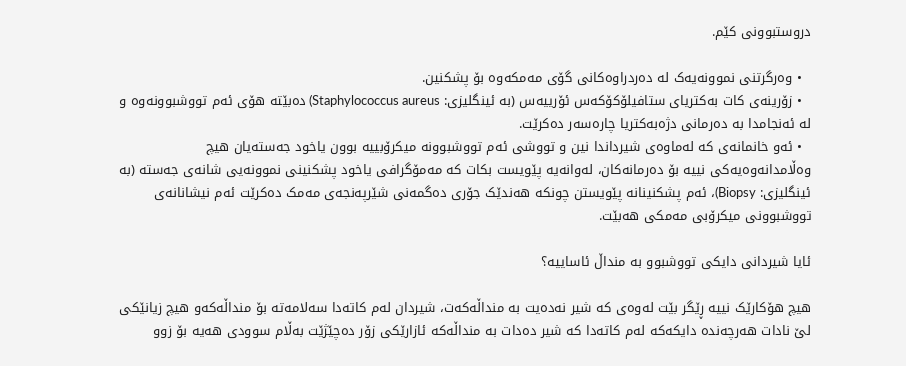دروستبوونی کێم.

  • وەرگرتنی نموونەیەک لە دەردراوەکانی گۆی مەمکەوە بۆ پشکنین.
  • زۆرینەی کات بەکتریای ستافیلۆکۆکەس ئۆرییەس (بە ئینگلیزی: Staphylococcus aureus) دەبێتە هۆی ئەم تووشبوونەوە و لە ئەنجامدا بە دەرمانی دژەبەکتریا چارەسەر دەکرێت.
  • ئەو خانمانەی کە لەماوەی شیرداندا نین و تووشی ئەم تووشبوونە میکرۆبییە بوون یاخود جەستەیان هیچ وەڵامدانەوەیەکی نییە بۆ دەرمانەکان، لەوانەیە پێویست بکات کە مەمۆگرافی یاخود پشکنینی نموونەیی شانەی جەستە (بە ئینگلیزی: Biopsy)، ئەم پشکنینانە پێویستن چونکە هەندێک جۆری دەگمەنی شێرپەنجەی مەمک دەکرێت ئەم نیشانانەی تووشبوونی میکرۆبی مەمکی هەبێت.

ئایا شیردانی دایکی تووشبوو بە منداڵ ئاساییە؟

هیچ هۆکارێک نییە ڕێگر بێت لەوەی کە شیر نەدەیت بە منداڵەکەت، شیردان لەم کاتەدا سەلامەتە بۆ منداڵەکەو هیچ زیانێکی لێ نادات هەرچەندە دایکەکە لەم کاتەدا کە شیر دەدات بە منداڵەکە ئازارێکی زۆر دەچێژێت بەڵام سوودی هەیە بۆ زوو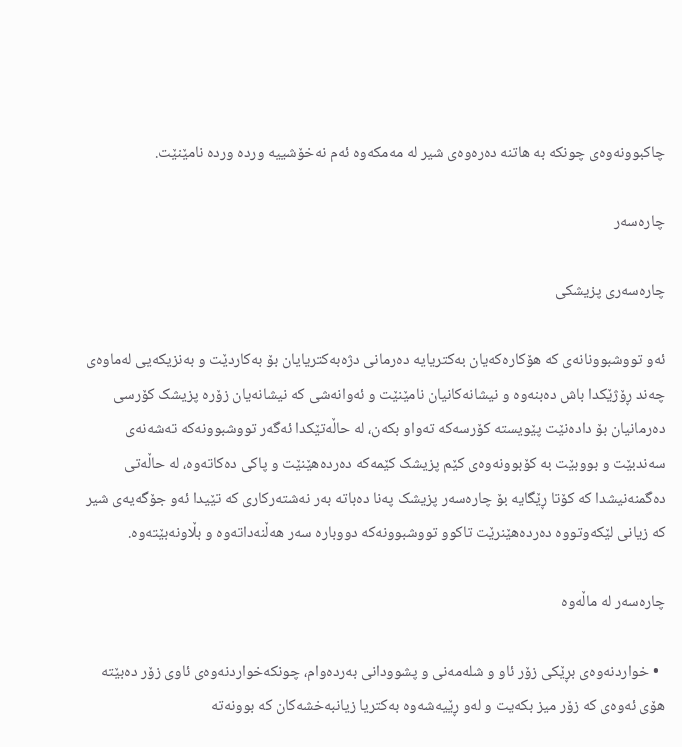چاکبوونەوەی چونکە بە هاتنە دەرەوەی شیر لە مەمکەوە ئەم نەخۆشییە وردە وردە نامێنێت.

چارەسەر

چارەسەری پزیشکی

ئەو تووشبوونانەی کە هۆکارەکەیان بەکتریایە دەرمانی دژەبەکتریایان بۆ بەکاردێت و بەنزیکەیی لەماوەی چەند ڕۆژێکدا باش دەبنەوە و نیشانەکانیان نامێنێت و ئەوانەشی کە نیشانەیان زۆرە پزیشک کۆرسی دەرمانیان بۆ دادەنێت پێویستە کۆرسەکە تەواو بکەن، لە حاڵەتێکدا ئەگەر تووشبوونەکە تەشەنەی سەندبێت و بووبێت بە کۆبوونەوەی کێم پزیشک کێمەکە دەردەهێنێت و پاکی دەکاتەوە، لە حاڵەتی دەگمنەنیشدا کە کۆتا ڕێگایە بۆ چارەسەر پزیشک پەنا دەباتە بەر نەشتەرکاری کە تێیدا ئەو جۆگەیەی شیر کە زیانی لێکەوتووە دەردەهێنرێت تاکوو تووشبوونەکە دووبارە سەر هەڵنەداتەوە و بڵاونەبێتەوە.

چارەسەر لە ماڵەوە

  • خواردنەوەی بڕێکی زۆر ئاو و شلەمەنی و پشوودانی بەردەوام، چونکەخواردنەوەی ئاوی زۆر دەبێتە هۆی ئەوەی کە زۆر میز بکەیت و لەو ڕێیەشەوە بەکتریا زیانبەخشەکان کە بوونەتە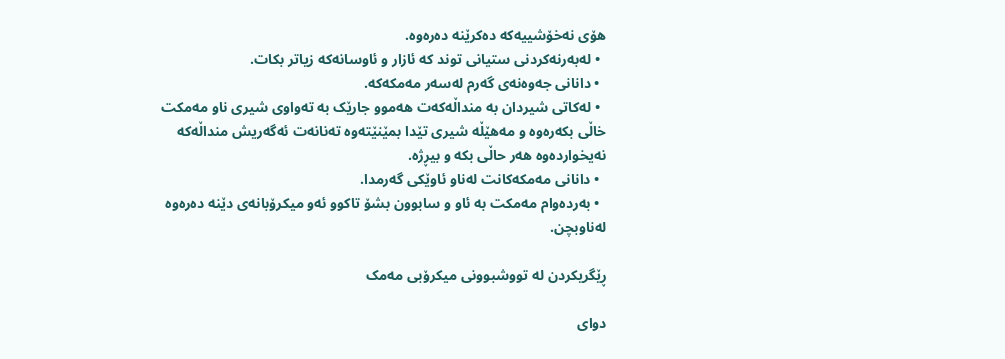هۆی نەخۆشییەکە دەکرێنە دەرەوە.
  • لەبەرنەکردنی ستیانی توند کە ئازار و ئاوسانەکە زیاتر بکات.
  • دانانی جەوەنەی گەرم لەسەر مەمکەکە.
  • لەکاتی شیردان بە منداڵەکەت هەموو جارێک بە تەواوی شیری ناو مەمکت خاڵی بکەرەوە و مەهێڵە شیری تێدا بمێنێتەوە تەنانەت ئەگەریش منداڵەکە نەیخواردەوە هەر حاڵی بکە و بیڕژە.
  • دانانی مەمکەکانت لەناو ئاوێکی گەرمدا.
  • بەردەوام مەمکت بە ئاو و سابوون بشۆ تاکوو ئەو میکرۆبانەی دێنە دەرەوە لەناوبچن.

ڕێگریکردن لە تووشبوونی میکرۆبی مەمک

دوای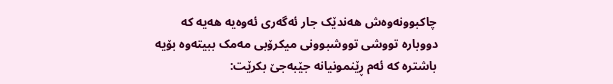چاکبوونەوەش هەندێک جار ئەگەری ئەوەیە هەیه کە دووبارە تووشی تووشبوونی میکرۆبی مەمک ببیتەوە بۆیە باشترە کە ئەم ڕێنمونیانە جێبەجێ بکرێت: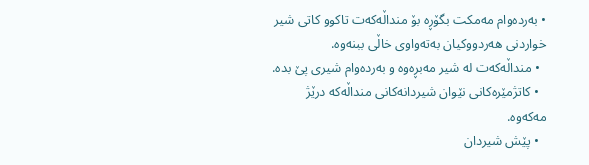• بەردەوام مەمکت بگۆڕە بۆ منداڵەکەت تاکوو کاتی شیر خواردنی هەردووکیان بەتەواوی خاڵی ببنەوە.
  • منداڵەکەت لە شیر مەبڕەوە و بەردەوام شیری پێ بدە.
  • کاتژمێرەکانی نێوان شیردانەکانی منداڵەکە درێژ مەکەوە.
  • پێش شیردان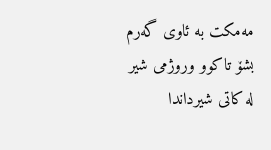مەمکت بە ئاوی گەرم بشۆ تاکوو وروژمی شیر لە کاتی شیرداندا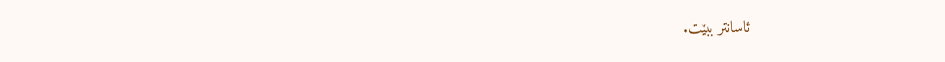ئاسانتر ببێت.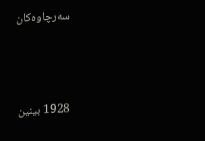سەرچاوەکان



1928 بینین